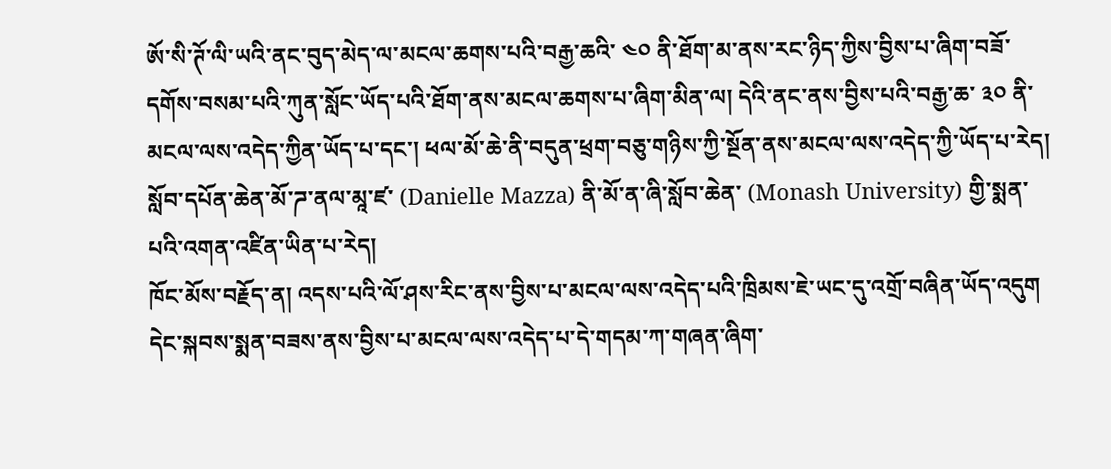ཨོ་སི་ཊོ་ལི་ཡའི་ནང་བུད་མེད་ལ་མངལ་ཆགས་པའི་བརྒྱ་ཆའི་ ༤༠ ནི་ཐོག་མ་ནས་རང་ཉིད་ཀྱིས་བྱིས་པ་ཞིག་བཟོ་དགོས་བསམ་པའི་ཀུན་སློང་ཡོད་པའི་ཐོག་ནས་མངལ་ཆགས་པ་ཞིག་མིན་ལ། དེའི་ནང་ནས་བྱིས་པའི་བརྒྱ་ཆ་ ༣༠ ནི་མངལ་ལས་འདེད་ཀྱིན་ཡོད་པ་དང་། ཕལ་མོ་ཆེ་ནི་བདུན་ཕྲག་བཅུ་གཉིས་ཀྱི་སྔོན་ནས་མངལ་ལས་འདེད་ཀྱི་ཡོད་པ་རེད།
སློབ་དཔོན་ཆེན་མོ་ཌ་ནལ་མཱ་ཛ་ (Danielle Mazza) ནི་མོ་ན་ཞི་སློབ་ཆེན་ (Monash University) གྱི་སྨན་པའི་འགན་འཛིན་ཡིན་པ་རེད།
ཁོང་མོས་བརྗོད་ན། འདས་པའི་ལོ་ཤས་རིང་ནས་བྱིས་པ་མངལ་ལས་འདེད་པའི་ཁྲིམས་ཇེ་ཡང་དུ་འགྲོ་བཞིན་ཡོད་འདུག
དེང་སྐབས་སྨན་བཟས་ནས་བྱིས་པ་མངལ་ལས་འདེད་པ་དེ་གདམ་ཀ་གཞན་ཞིག་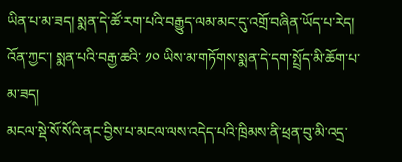ཡིན་པ་མ་ཟད། སྨན་དེ་ཚོ་རག་པའི་བརྒྱུད་ལམ་མང་དུ་འགྲོ་བཞིན་ཡོད་པ་རེད། འོན་ཀྱང་། སྨན་པའི་བརྒྱ་ཆའི་ ༡༠ ཡིས་མ་གཏོགས་སྨན་དེ་དག་སྤྲོད་མི་ཆོག་པ་མ་ཟད།
མངལ་སྡེ་སོ་སོའི་ནང་བྱིས་པ་མངལ་ལས་འདེད་པའི་ཁྲིམས་ནི་ཕྲན་བུ་མི་འདྲ་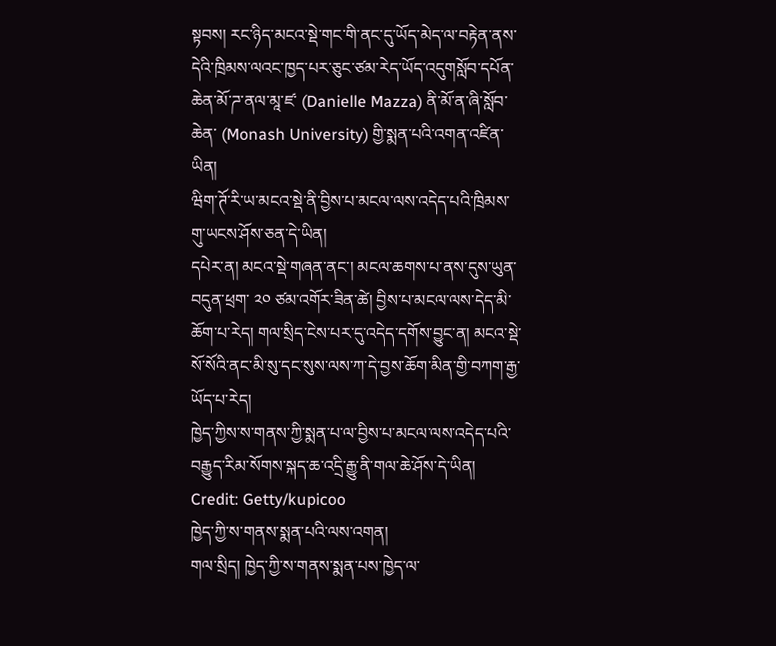སྟབས། རང་ཉིད་མངའ་སྡེ་གང་གི་ནང་དུ་ཡོད་མེད་ལ་བརྟེན་ནས་དེའི་ཁྲིམས་ལའང་ཁྱད་པར་ཅུང་ཙམ་རེད་ཡོད་འདུགསློབ་དཔོན་ཆེན་མོ་ཌ་ནལ་མཱ་ཛ་ (Danielle Mazza) ནི་མོ་ན་ཞི་སློབ་ཆེན་ (Monash University) གྱི་སྨན་པའི་འགན་འཛིན་ཡིན།
ཝིག་ཊོ་རི་ཡ་མངའ་སྡེ་ནི་བྱིས་པ་མངལ་ལས་འདེད་པའི་ཁྲིམས་གུ་ཡངས་ཤོས་ཅན་དེ་ཡིན།
དཔེར་ན། མངའ་སྡེ་གཞན་ནང་། མངལ་ཆགས་པ་ནས་དུས་ཡུན་བདུན་ཕྲག་ ༢༠ ཙམ་འགོར་ཟིན་ཚེ། བྱིས་པ་མངལ་ལས་དེད་མི་ཆོག་པ་རེད། གལ་སྲིད་ངེས་པར་དུ་འདེད་དགོས་བྱུང་ན། མངའ་སྡེ་སོ་སོའི་ནང་མི་སུ་དང་སུས་ལས་ཀ་དེ་བྱས་ཆོག་མིན་གྱི་བཀག་རྒྱ་ཡོད་པ་རེད།
ཁྱེད་ཀྱིས་ས་གནས་ཀྱི་སྨན་པ་ལ་བྱིས་པ་མངལ་ལས་འདེད་པའི་བརྒྱུད་རིམ་སོགས་སྐད་ཆ་འདྲི་རྒྱུ་ནི་གལ་ཆེ་ཤོས་དེ་ཡིན། Credit: Getty/kupicoo
ཁྱེད་ཀྱི་ས་གནས་སྨན་པའི་ལས་འགན།
གལ་སྲིད། ཁྱེད་ཀྱི་ས་གནས་སྨན་པས་ཁྱེད་ལ་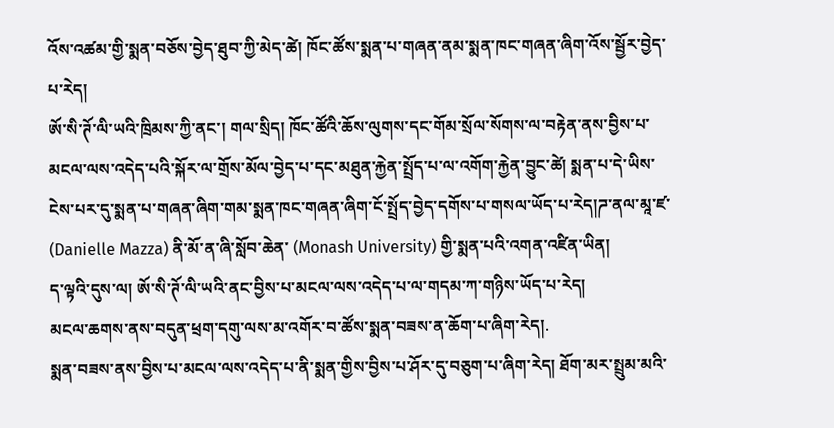འོས་འཚམ་གྱི་སྨན་བཅོས་བྱེད་ཐུབ་ཀྱི་མེད་ཚེ། ཁོང་ཚོས་སྨན་པ་གཞན་ནམ་སྨན་ཁང་གཞན་ཞིག་འོས་སྦྱོར་བྱེད་པ་རེད།
ཨོ་སི་ཊོ་ལི་ཡའི་ཁྲིམས་ཀྱི་ནང་། གལ་སྲིད། ཁོང་ཚོའི་ཆོས་ལུགས་དང་གོམ་སྲོལ་སོགས་ལ་བརྟེན་ནས་བྱིས་པ་མངལ་ལས་འདེད་པའི་སྐོར་ལ་གྲོས་མོལ་བྱེད་པ་དང་མཐུན་རྐྱེན་སྤྲོད་པ་ལ་འགོག་རྐྱེན་བྱུང་ཚེ། སྨན་པ་དེ་ཡིས་ངེས་པར་དུ་སྨན་པ་གཞན་ཞིག་གམ་སྨན་ཁང་གཞན་ཞིག་ངོ་སྤྲོད་བྱེད་དགོས་པ་གསལ་ཡོད་པ་རེད།ཌ་ནལ་མཱ་ཛ་ (Danielle Mazza) ནི་མོ་ན་ཞི་སློབ་ཆེན་ (Monash University) གྱི་སྨན་པའི་འགན་འཛིན་ཡིན།
ད་ལྟའི་དུས་ལ། ཨོ་སི་ཊོ་ལི་ཡའི་ནང་བྱིས་པ་མངལ་ལས་འདེད་པ་ལ་གདམ་ཀ་གཉིས་ཡོད་པ་རེད།
མངལ་ཆགས་ནས་བདུན་ཕྲག་དགུ་ལས་མ་འགོར་བ་ཚོས་སྨན་བཟས་ན་ཆོག་པ་ཞིག་རེད།.
སྨན་བཟས་ནས་བྱིས་པ་མངལ་ལས་འདེད་པ་ནི་སྨན་གྱིས་བྱིས་པ་ཤོར་དུ་བཅུག་པ་ཞིག་རེད། ཐོག་མར་སྤྲུམ་མའི་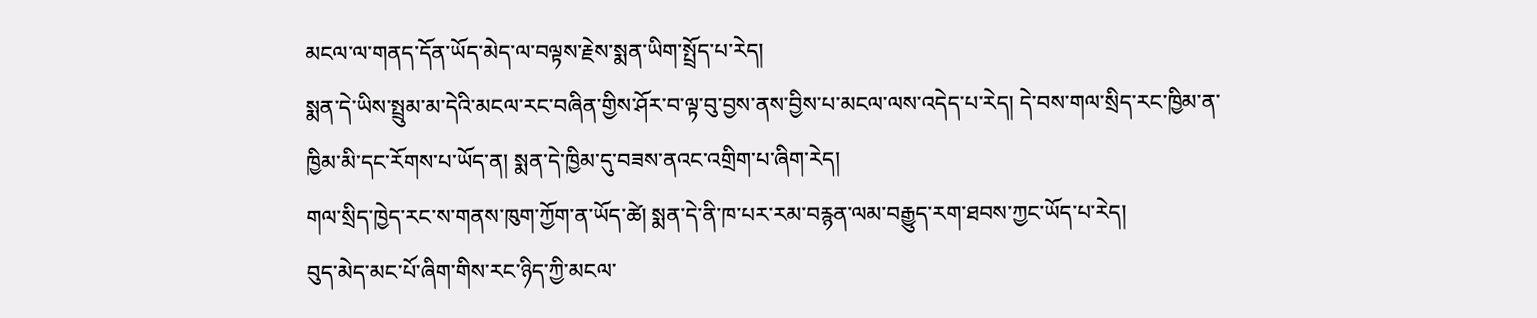མངལ་ལ་གནད་དོན་ཡོད་མེད་ལ་བལྟས་རྗེས་སྨན་ཡིག་སྤྲོད་པ་རེད།
སྨན་དེ་ཡིས་སྤྲུམ་མ་དེའི་མངལ་རང་བཞིན་གྱིས་ཤོར་བ་ལྟ་བུ་བྱས་ནས་བྱིས་པ་མངལ་ལས་འདེད་པ་རེད། དེ་བས་གལ་སྲིད་རང་ཁྱིམ་ན་ཁྱིམ་མི་དང་རོགས་པ་ཡོད་ན། སྨན་དེ་ཁྱིམ་དུ་བཟས་ནའང་འགྲིག་པ་ཞིག་རེད།
གལ་སྲིད་ཁྱེད་རང་ས་གནས་ཁུག་ཀྱོག་ན་ཡོད་ཚེ། སྨན་དེ་ནི་ཁ་པར་རམ་བརྙན་ལམ་བརྒྱུད་རག་ཐབས་ཀྱང་ཡོད་པ་རེད།
བུད་མེད་མང་པོ་ཞིག་གིས་རང་ཉིད་ཀྱི་མངལ་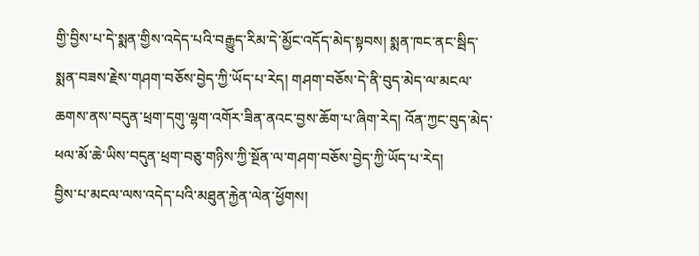གྱི་བྱིས་པ་དེ་སྨན་གྱིས་འདེད་པའི་བརྒྱུད་རིམ་དེ་མྱོང་འདོད་མེད་སྟབས། སྨན་ཁང་ནང་སྦིད་སྨན་བཟས་རྗེས་གཤག་བཅོས་བྱེད་ཀྱི་ཡོད་པ་རེད། གཤག་བཅོས་དེ་ནི་བུད་མེད་ལ་མངལ་ཆགས་ནས་བདུན་ཕྲག་དགུ་ལྷག་འགོར་ཟིན་ནའང་བྱས་ཆོག་པ་ཞིག་རེད། འོན་ཀྱང་བུད་མེད་ཕལ་མོ་ཆེ་ཡིས་བདུན་ཕྲག་བཅུ་གཉིས་ཀྱི་སྔོན་ལ་གཤག་བཅོས་བྱེད་ཀྱི་ཡོད་པ་རེད།
བྱིས་པ་མངལ་ལས་འདེད་པའི་མཐུན་རྐྱེན་ལེན་ཕྱོགས།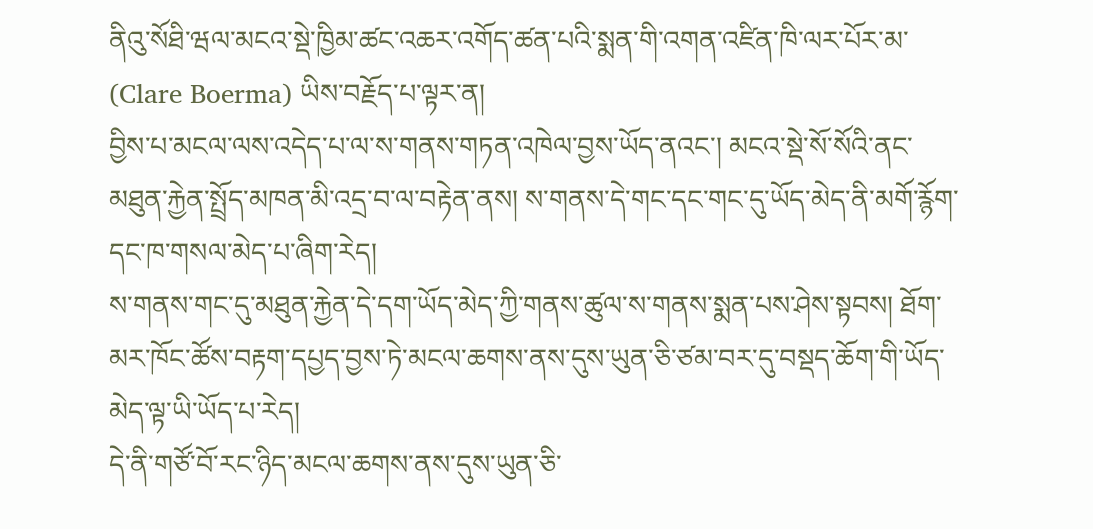ནིའུ་སོཐི་ཝལ་མངའ་སྡེ་ཁྱིམ་ཚང་འཆར་འགོད་ཚན་པའི་སྨན་གི་འགན་འཛིན་ཁི་ལར་པོར་མ་ (Clare Boerma) ཡིས་བརྗོད་པ་ལྟར་ན།
བྱིས་པ་མངལ་ལས་འདེད་པ་ལ་ས་གནས་གཏན་འཁེལ་བྱས་ཡོད་ནའང་། མངའ་སྡེ་སོ་སོའི་ནང་མཐུན་རྐྱེན་སྤྲོད་མཁན་མི་འདྲ་བ་ལ་བརྟེན་ནས། ས་གནས་དེ་གང་དང་གང་དུ་ཡོད་མེད་ནི་མགོ་རྙོག་དང་ཁ་གསལ་མེད་པ་ཞིག་རེད།
ས་གནས་གང་དུ་མཐུན་རྐྱེན་དེ་དག་ཡོད་མེད་ཀྱི་གནས་ཚུལ་ས་གནས་སྨན་པས་ཤེས་སྟབས། ཐོག་མར་ཁོང་ཚོས་བརྟག་དཔྱད་བྱས་ཏེ་མངལ་ཆགས་ནས་དུས་ཡུན་ཅི་ཙམ་བར་དུ་བསྡད་ཆོག་གི་ཡོད་མེད་ལྟ་ཡི་ཡོད་པ་རེད།
དེ་ནི་གཙོ་བོ་རང་ཉིད་མངལ་ཆགས་ནས་དུས་ཡུན་ཅི་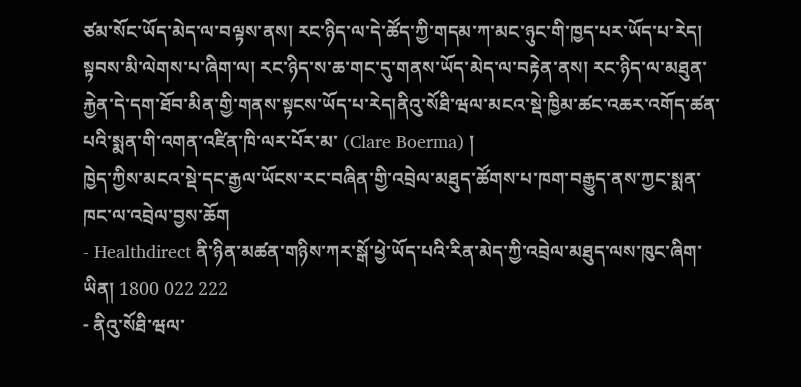ཙམ་སོང་ཡོད་མེད་ལ་བལྟས་ནས། རང་ཉིད་ལ་དེ་ཚོད་ཀྱི་གདམ་ཀ་མང་ཉུང་གི་ཁྱད་པར་ཡོད་པ་རེད། སྟབས་མི་ལེགས་པ་ཞིག་ལ། རང་ཉིད་ས་ཆ་གང་དུ་གནས་ཡོད་མེད་ལ་བརྟེན་ནས། རང་ཉིད་ལ་མཐུན་རྐྱེན་དེ་དག་ཐོབ་མིན་གྱི་གནས་སྟངས་ཡོད་པ་རེད།ནིའུ་སོཐི་ཝལ་མངའ་སྡེ་ཁྱིམ་ཚང་འཆར་འགོད་ཚན་པའི་སྨན་གི་འགན་འཛིན་ཁི་ལར་པོར་མ་ (Clare Boerma) །
ཁྱེད་ཀྱིས་མངའ་སྡེ་དང་རྒྱལ་ཡོངས་རང་བཞིན་གྱི་འབྲེལ་མཐུད་ཚོགས་པ་ཁག་བརྒྱུད་ནས་ཀྱང་སྨན་ཁང་ལ་འབྲེལ་བྱས་ཆོག
- Healthdirect ནི་ཉིན་མཚན་གཉིས་ཀར་སྒོ་ཕྱེ་ཡོད་པའི་རིན་མེད་ཀྱི་འབྲེལ་མཐུད་ལས་ཁུང་ཞིག་ཡིན། 1800 022 222
- ནིའུ་སོཐི་ཝལ་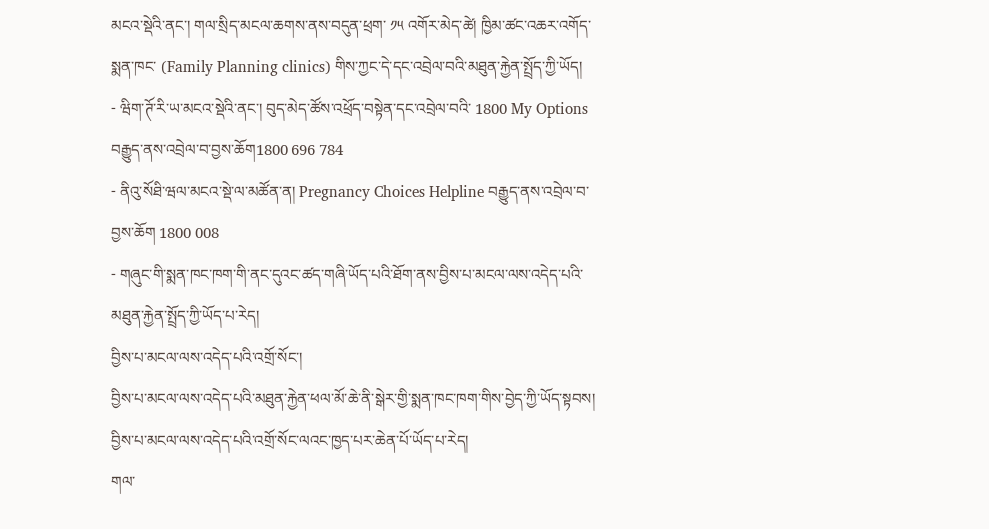མངའ་སྡེའི་ནང་། གལ་སྲིད་མངལ་ཆགས་ནས་བདུན་ཕྲག་ ༡༥ འགོར་མེད་ཚེ། ཁྱིམ་ཚང་འཆར་འགོད་སྨན་ཁང་ (Family Planning clinics) གིས་ཀྱང་དེ་དང་འབྲེལ་བའི་མཐུན་རྐྱེན་སྤྲོད་ཀྱི་ཡོད།
- ཝིག་ཊོ་རི་ཡ་མངའ་སྡེའི་ནང་། བུད་མེད་ཚོས་འཕྲོད་བསྟེན་དང་འབྲེལ་བའི་ 1800 My Options བརྒྱུད་ནས་འབྲེལ་བ་བྱས་ཆོག1800 696 784
- ནིའུ་སོཐི་ཝལ་མངའ་སྡེ་ལ་མཚོན་ན། Pregnancy Choices Helpline བརྒྱུད་ནས་འབྲེལ་བ་བྱས་ཆོག 1800 008
- གཞུང་གི་སྨན་ཁང་ཁག་གི་ནང་དུའང་ཚད་གཞི་ཡོད་པའི་ཐོག་ནས་བྱིས་པ་མངལ་ལས་འདེད་པའི་མཐུན་རྐྱེན་སྤྲོད་ཀྱི་ཡོད་པ་རེད།
བྱིས་པ་མངལ་ལས་འདེད་པའི་འགྲོ་སོང་།
བྱིས་པ་མངལ་ལས་འདེད་པའི་མཐུན་རྐྱེན་ཕལ་མོ་ཆེ་ནི་སྒེར་གྱི་སྨན་ཁང་ཁག་གིས་བྱེད་ཀྱི་ཡོད་སྟབས། བྱིས་པ་མངལ་ལས་འདེད་པའི་འགྲོ་སོང་ལའང་ཁྱད་པར་ཆེན་པོ་ཡོད་པ་རེད།
གལ་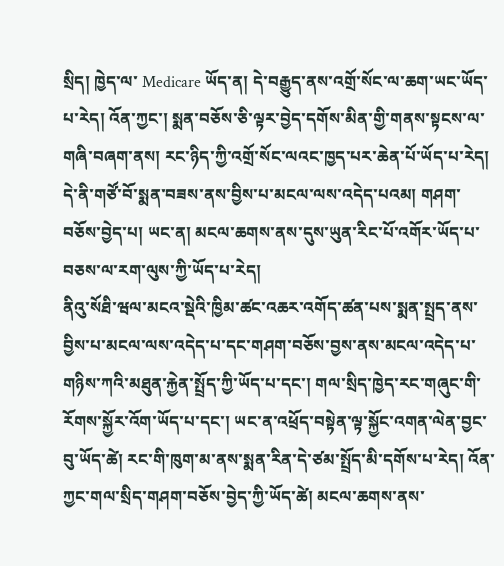སྲིད། ཁྱེད་ལ་ Medicare ཡོད་ན། དེ་བརྒྱུད་ནས་འགྲོ་སོང་ལ་ཆག་ཡང་ཡོད་པ་རེད། འོན་ཀྱང་། སྨན་བཅོས་ཅི་ལྟར་བྱེད་དགོས་མིན་གྱི་གནས་སྟངས་ལ་གཞི་བཞག་ནས། རང་ཉིད་ཀྱི་འགྲོ་སོང་ལའང་ཁྱད་པར་ཆེན་པོ་ཡོད་པ་རེད། དེ་ནི་གཙོ་བོ་སྨན་བཟས་ནས་བྱིས་པ་མངལ་ལས་འདེད་པའམ། གཤག་བཅོས་བྱེད་པ། ཡང་ན། མངལ་ཆགས་ནས་དུས་ཡུན་རིང་པོ་འགོར་ཡོད་པ་བཅས་ལ་རག་ལུས་ཀྱི་ཡོད་པ་རེད།
ནིའུ་སོཐི་ཝལ་མངའ་སྡེའི་ཁྱིམ་ཚང་འཆར་འགོད་ཚན་པས་སྨན་སྤྲད་ནས་བྱིས་པ་མངལ་ལས་འདེད་པ་དང་གཤག་བཅོས་བྱས་ནས་མངལ་འདེད་པ་གཉིས་ཀའི་མཐུན་རྐྱེན་སྤྲོད་ཀྱི་ཡོད་པ་དང་། གལ་སྲིད་ཁྱེད་རང་གཞུང་གི་རོགས་སྐྱོར་འོག་ཡོད་པ་དང་། ཡང་ན་འཕྲོད་བསྟེན་ལྟ་སྐྱོང་འགན་ལེན་བྱང་བུ་ཡོད་ཚེ། རང་གི་ཁུག་མ་ནས་སྨན་རིན་དེ་ཙམ་སྤྲོད་མི་དགོས་པ་རེད། འོན་ཀྱང་གལ་སྲིད་གཤག་བཅོས་བྱེད་ཀྱི་ཡོད་ཚེ། མངལ་ཆགས་ནས་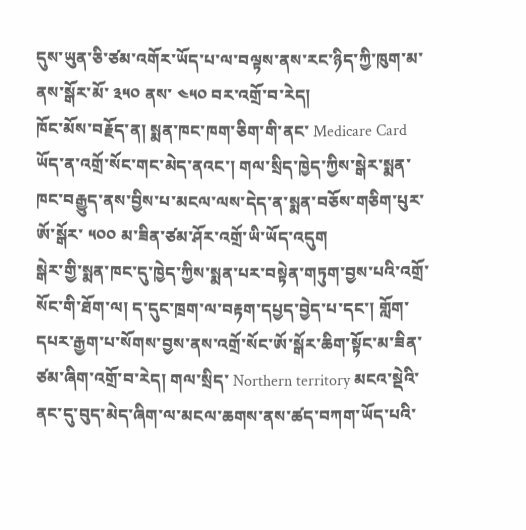དུས་ཡུན་ཅི་ཙམ་འགོར་ཡོད་པ་ལ་བལྟས་ནས་རང་ཉིད་ཀྱི་ཁུག་མ་ནས་སྒོར་མོ་ ༣༥༠ ནས་ ༤༥༠ བར་འགྲོ་བ་རེད།
ཁོང་མོས་བརྗོད་ན། སྨན་ཁང་ཁག་ཅིག་གི་ནང་ Medicare Card ཡོད་ན་འགྲོ་སོང་གང་མེད་ནའང་། གལ་སྲིད་ཁྱེད་ཀྱིས་སྒེར་སྨན་ཁང་བརྒྱུད་ནས་བྱིས་པ་མངལ་ལས་དེད་ན་སྨན་བཅོས་གཅིག་པུར་ཨོ་སྒོར་ ༥༠༠ མ་ཟིན་ཙམ་ཤོར་འགྲོ་ཡི་ཡོད་འདུག
སྒེར་གྱི་སྨན་ཁང་དུ་ཁྱེད་ཀྱིས་སྨན་པར་བསྟེན་གཏུག་བྱས་པའི་འགྲོ་སོང་གི་ཐོག་ལ། ད་དུང་ཁྲག་ལ་བརྟག་དཔྱད་བྱེད་པ་དང་། གློག་དཔར་རྒྱག་པ་སོགས་བྱས་ནས་འགྲོ་སོང་ཨོ་སྒོར་ཆིག་སྟོང་མ་ཟིན་ཙམ་ཞིག་འགྲོ་བ་རེད། གལ་སྲིད་ Northern territory མངའ་སྡེའི་ནང་དུ་བུད་མེད་ཞིག་ལ་མངལ་ཆགས་ནས་ཚད་བཀག་ཡོད་པའི་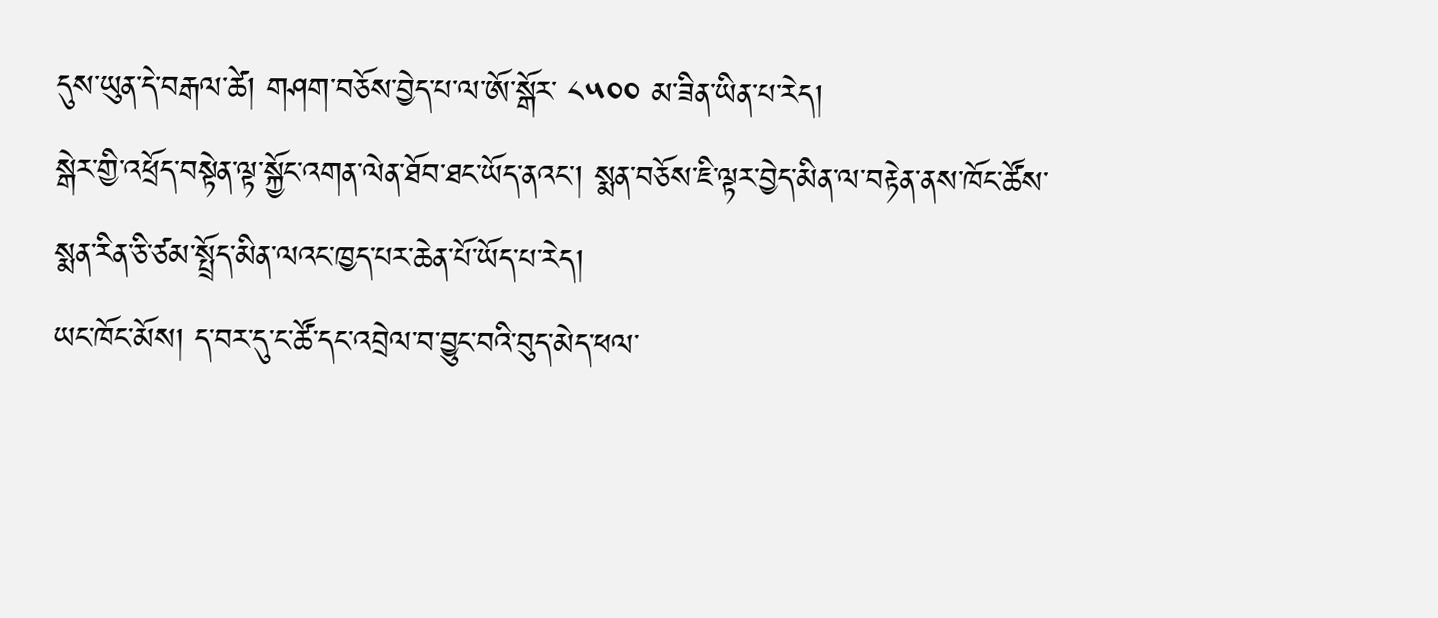དུས་ཡུན་དེ་བརྒལ་ཚེ། གཤག་བཅོས་བྱེད་པ་ལ་ཨོ་སྒོར་ ༨༥༠༠ མ་ཟིན་ཡིན་པ་རེད།
སྒེར་གྱི་འཕྲོད་བསྟེན་ལྟ་སྐྱོང་འགན་ལེན་ཐོབ་ཐང་ཡོད་ནའང་། སྨན་བཅོས་ཇི་ལྟར་བྱེད་མིན་ལ་བརྟེན་ནས་ཁོང་ཚོས་སྨན་རིན་ཅི་ཙམ་སྤྲོད་མིན་ལའང་ཁྱད་པར་ཆེན་པོ་ཡོད་པ་རེད།
ཡང་ཁོང་མོས། ད་བར་དུ་ང་ཚོ་དང་འབྲེལ་བ་བྱུང་བའི་བུད་མེད་ཕལ་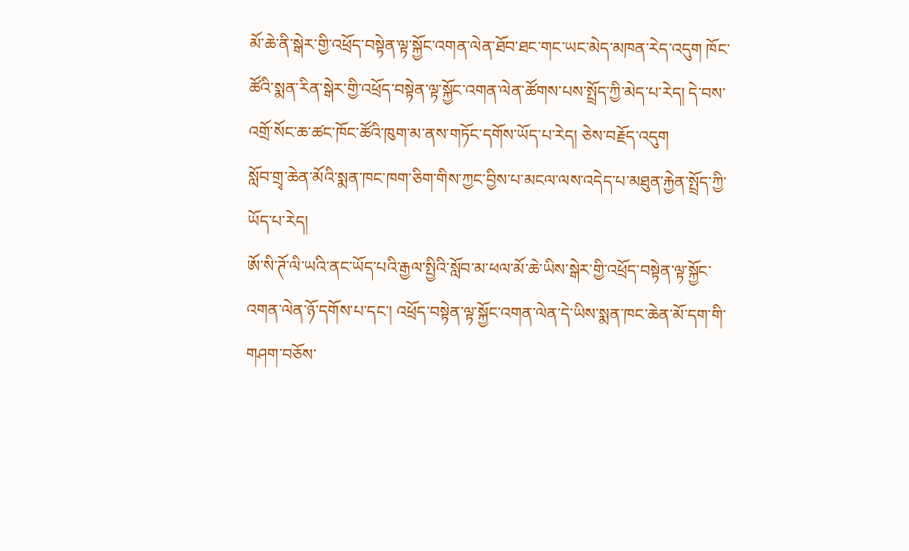མོ་ཆེ་ནི་སྒེར་གྱི་འཕྲོད་བསྟེན་ལྟ་སྐྱོང་འགན་ལེན་ཐོབ་ཐང་གང་ཡང་མེད་མཁན་རེད་འདུག ཁོང་ཚོའི་སྨན་རིན་སྒེར་གྱི་འཕྲོད་བསྟེན་ལྟ་སྐྱོང་འགན་ལེན་ཚོགས་པས་སྤྲོད་ཀྱི་མེད་པ་རེད། དེ་བས་འགྲོ་སོང་ཆ་ཚང་ཁོང་ཚོའི་ཁུག་མ་ནས་གཏོང་དགོས་ཡོད་པ་རེད། ཅེས་བརྗོད་འདུག
སློབ་གྲྭ་ཆེན་མོའི་སྨན་ཁང་ཁག་ཅིག་གིས་ཀྱང་བྱིས་པ་མངལ་ལས་འདེད་པ་མཐུན་རྐྱེན་སྤྲོད་ཀྱི་ཡོད་པ་རེད།
ཨོ་སི་ཊོ་ལི་ཡའི་ནང་ཡོད་པའི་རྒྱལ་སྤྱིའི་སློབ་མ་ཕལ་མོ་ཆེ་ཡིས་སྒེར་གྱི་འཕྲོད་བསྟེན་ལྟ་སྐྱོང་འགན་ལེན་ཉོ་དགོས་པ་དང་། འཕྲོད་བསྟེན་ལྟ་སྐྱོང་འགན་ལེན་དེ་ཡིས་སྨན་ཁང་ཆེན་མོ་དག་གི་གཤག་བཅོས་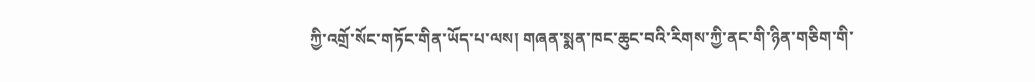ཀྱི་འགྲོ་སོང་གཏོང་གིན་ཡོད་པ་ལས། གཞན་སྨན་ཁང་ཆུང་བའི་རིགས་ཀྱི་ནང་གི་ཉིན་གཅིག་གི་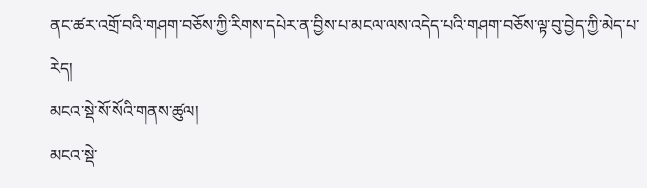ནང་ཚར་འགྲོ་བའི་གཤག་བཅོས་ཀྱི་རིགས་དཔེར་ན་བྱིས་པ་མངལ་ལས་འདེད་པའི་གཤག་བཅོས་ལྟ་བུ་བྱེད་ཀྱི་མེད་པ་རེད།
མངའ་སྡེ་སོ་སོའི་གནས་ཚུལ།
མངའ་སྡེ་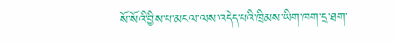སོ་སོའི་བྱིས་པ་མངལ་ལས་འདེད་པའི་ཁྲིམས་ཡིག་ཁག་དྲ་ཐག་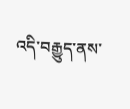འདི་བརྒྱུད་ནས་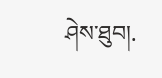ཤེས་ཐུབ།.